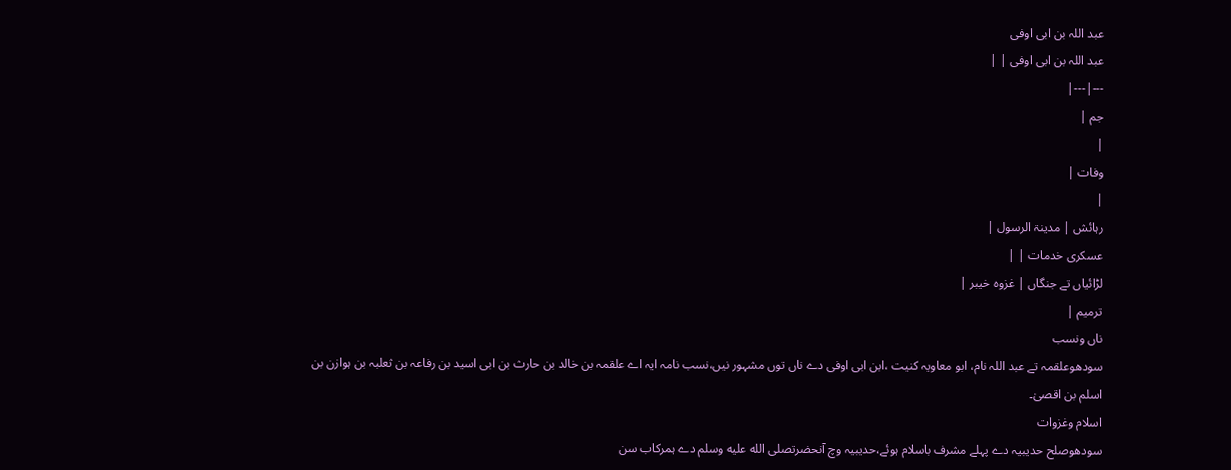عبد اللہ بن ابی اوفی
عبد اللہ بن ابی اوفی | |
---|---|
جم |
|
وفات |
|
رہائش | مدینۃ الرسول |
عسکری خدمات | |
لڑائیاں تے جنگاں | غزوہ خیبر |
ترمیم |
ناں ونسب
سودھوعلقمہ تے عبد اللہ نام، ابو معاویہ کنیت ،ابن ابی اوفی دے ناں توں مشہور نيں،نسب نامہ ایہ اے علقمہ بن خالد بن حارث بن ابی اسید بن رفاعہ بن ثعلبہ بن ہوازن بن اسلم بن اقصیٰ۔
اسلام وغزوات
سودھوصلح حدیبیہ دے پہلے مشرف باسلام ہوئے،حدیبیہ وچ آنحضرتصلى الله عليه وسلم دے ہمرکاب سن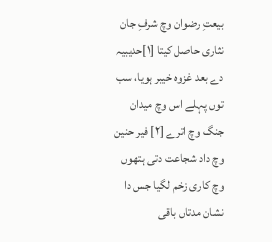بیعتِ رضوان وچ شرفِ جان نثاری حاصل کيتا [۱]حدیبیہ دے بعد غزوہ خیبر ہويا، سب توں پہلے اس وچ میدان جنگ وچ اترے [۲] فیر حنین وچ داد شجاعت دتی ہتھوں وچ کاری زخم لگیا جس دا نشان مدتاں باقی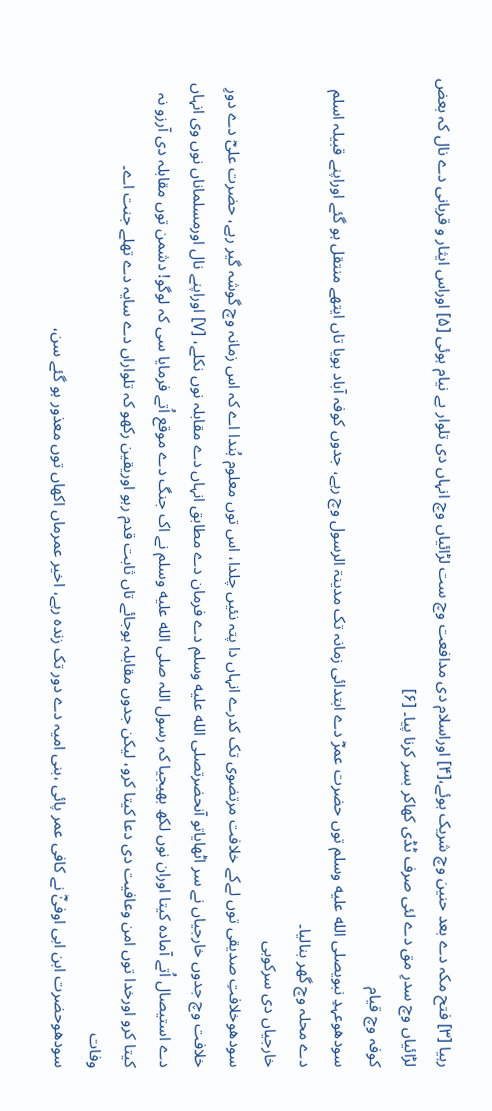رہیا [۳] فتح مکہ دے بعد حنین وچ شریک ہوئے،[۴] اوراسلام دی مدافعت وچ ست لڑائیاں وچ انہاں دی تلوار بے نیام ہوئی [۵] اوراس ایثار و قربانی دے نال کہ بعض لڑائیاں وچ سدرِ مق دے لئی صرف ٹڈی کھاکر بسر کرنا پيا۔ [۶]
کوفہ وچ قیام
سودھوعہدِ نبویصلى الله عليه وسلم توں حضرت عمرؓ دے ابتدائی زمانہ تک مدینۃ الرسول وچ رہے، جدوں کوفہ آباد ہويا تاں ایتھے منتقل ہو گئے اوراپنے قبیلہ اسلم دے محلہ وچ گھر بنالیا۔
خارجیاں دی سرکوبی
سودھوخلافتِ صدیقی توں لےکے خلافت مرتضوی تک کدرے انہاں دا پتہ نئيں چلدا، اس توں معلوم ہُندا اے کہ اس زمانہ وچ گوشہ گیر رہے، حضرت علیؓ دے دورِ خلافت وچ جدوں خارجیاں نے سر اٹھایاتو آنحضرتصلى الله عليه وسلم دے فرمان دے مطابق انہاں دے مقابلہ نوں نکلے، [۷] اوراپنے نال اورمسلماناں نوں وی انہاں دے استیصال اُتے آمادہ کيتا اوران نوں لکھ بھیجیا کہ رسول اللہ صلى الله عليه وسلم نے اک جنگ دے موقع اُتے فرمایا سی کہ لوگو! دشمن توں مقابلہ دی آرزو نہ کيتا کرو اورخدا توں امن وعافیت دی دعا کيتا کرو، لیکن جدوں مقابلہ ہوجائے تاں ثابت قدم رہو اوریقین رکھو کہ تلواراں دے سایہ دے تھلے جنت اے۔
وفات
سودھوحضرت ابن ابی اوفیٰؓ نے کافی عمر پائی ،بنی امیہ دے دور تک زندہ رہے، اخیر عمرماں اکھاں توں معذور ہو گئے سن،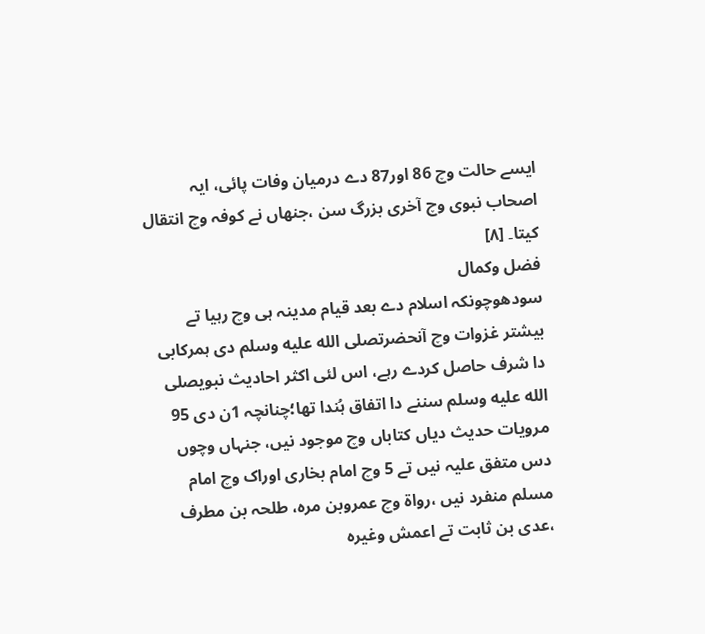ايسے حالت وچ 86 اور87 دے درمیان وفات پائی، ایہ اصحاب نبوی وچ آخری بزرگ سن ،جنھاں نے کوفہ وچ انتقال کيتا۔ [۸]
فضل وکمال
سودھوچونکہ اسلام دے بعد قیام مدینہ ہی وچ رہیا تے بیشتر غزوات وچ آنحضرتصلى الله عليه وسلم دی ہمرکابی دا شرف حاصل کردے رہے، اس لئی اکثر احادیث نبویصلى الله عليه وسلم سننے دا اتفاق ہُندا تھا؛چنانچہ 1ن دی 95 مرویات حدیث دیاں کتاباں وچ موجود نيں، جنہاں وچوں دس متفق علیہ نيں تے 5 وچ امام بخاری اوراک وچ امام مسلم منفرد نيں ،رواۃ وچ عمروبن مرہ، طلحہ بن مطرف ،عدی بن ثابت تے اعمش وغیرہ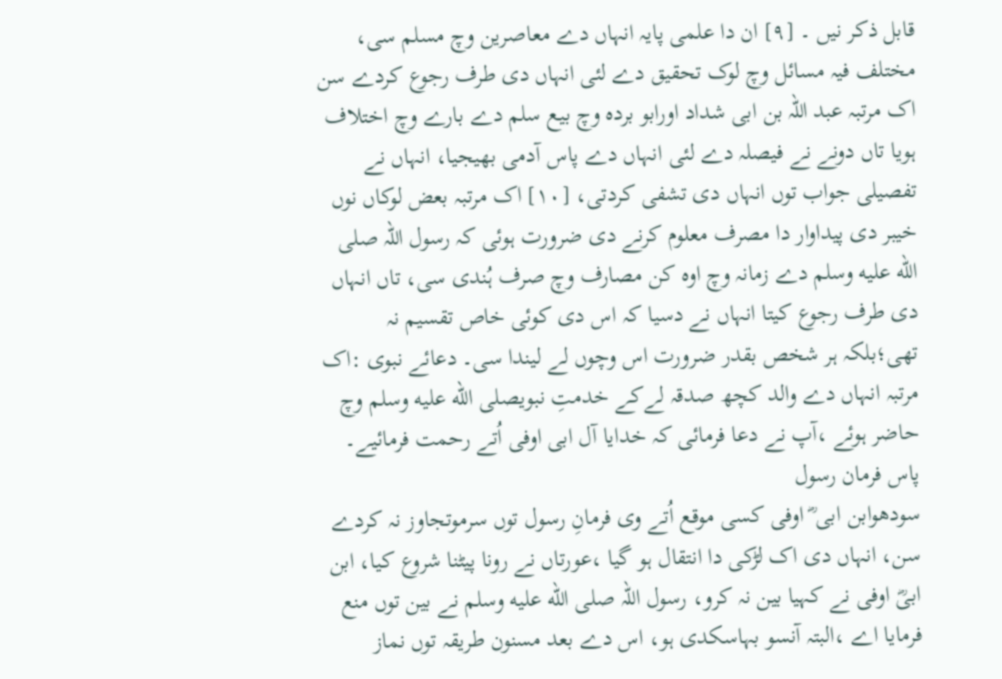قابل ذکر نيں ۔ [۹] ان دا علمی پایہ انہاں دے معاصرین وچ مسلم سی، مختلف فیہ مسائل وچ لوک تحقیق دے لئی انہاں دی طرف رجوع کردے سن اک مرتبہ عبد اللہ بن ابی شداد اورابو بردہ وچ بیع سلم دے بارے وچ اختلاف ہويا تاں دونے نے فیصلہ دے لئی انہاں دے پاس آدمی بھیجیا، انہاں نے تفصیلی جواب توں انہاں دی تشفی کردتی، [۱۰] اک مرتبہ بعض لوکاں نوں خیبر دی پیداوار دا مصرف معلوم کرنے دی ضرورت ہوئی کہ رسول اللہ صلى الله عليه وسلم دے زمانہ وچ اوہ کن مصارف وچ صرف ہُندی سی، تاں انہاں دی طرف رجوع کيتا انہاں نے دسیا کہ اس دی کوئی خاص تقسیم نہ تھی؛بلکہ ہر شخص بقدر ضرورت اس وچوں لے لیندا سی۔ دعائے نبوی :اک مرتبہ انہاں دے والد کچھ صدقہ لےکے خدمتِ نبویصلى الله عليه وسلم وچ حاضر ہوئے ،آپ نے دعا فرمائی کہ خدایا آل ابی اوفی اُتے رحمت فرمائیے۔
پاس فرمان رسول
سودھوابن ابی ؓ اوفی کسی موقع اُتے وی فرمانِ رسول توں سرموتجاوز نہ کردے سن، انہاں دی اک لڑکی دا انتقال ہو گیا ،عورتاں نے رونا پیٹنا شروع کیا، ابن ابیؓ اوفی نے کہیا بین نہ کرو، رسول اللہ صلى الله عليه وسلم نے بین توں منع فرمایا اے ،البتہ آنسو بہاسکدی ہو، اس دے بعد مسنون طریقہ توں نماز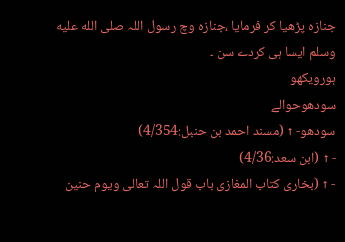جنازہ پڑھیا کر فرمایا ،جنازہ وچ رسول اللہ صلى الله عليه وسلم ایسا ہی کردے سن ۔
ہورویکھو
سودھوحوالے
سودھو- ↑ (مسند احمد بن حنبل:4/354)
- ↑ (ابن سعد:4/36)
- ↑ (بخاری کتاب المغازی باب قول اللہ تعالی ویوم حنین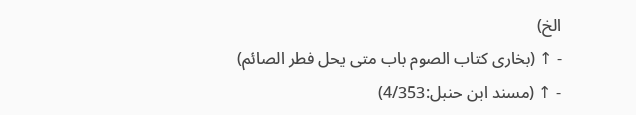الخ)
- ↑ (بخاری کتاب الصوم باب متی یحل فطر الصائم)
- ↑ (مسند ابن حنبل:4/353)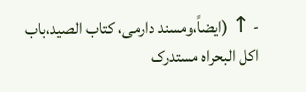- ↑ (ایضاً،ومسند دارمی، کتاب الصید،باب اکل البحراہ مستدرک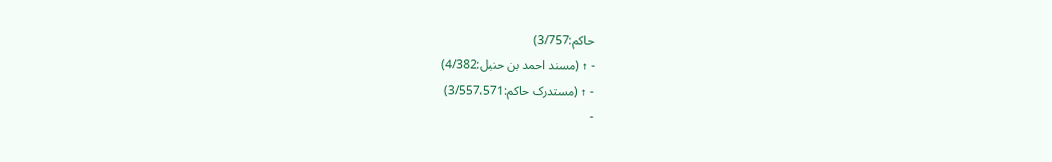حاکم:3/757)
- ↑ (مسند احمد بن حنبل:4/382)
- ↑ (مستدرک حاکم:3/557،571)
-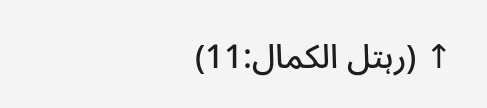↑ (رہتل الکمال:11)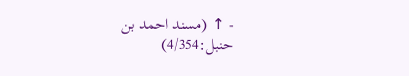- ↑ (مسند احمد بن حنبل:4/354)